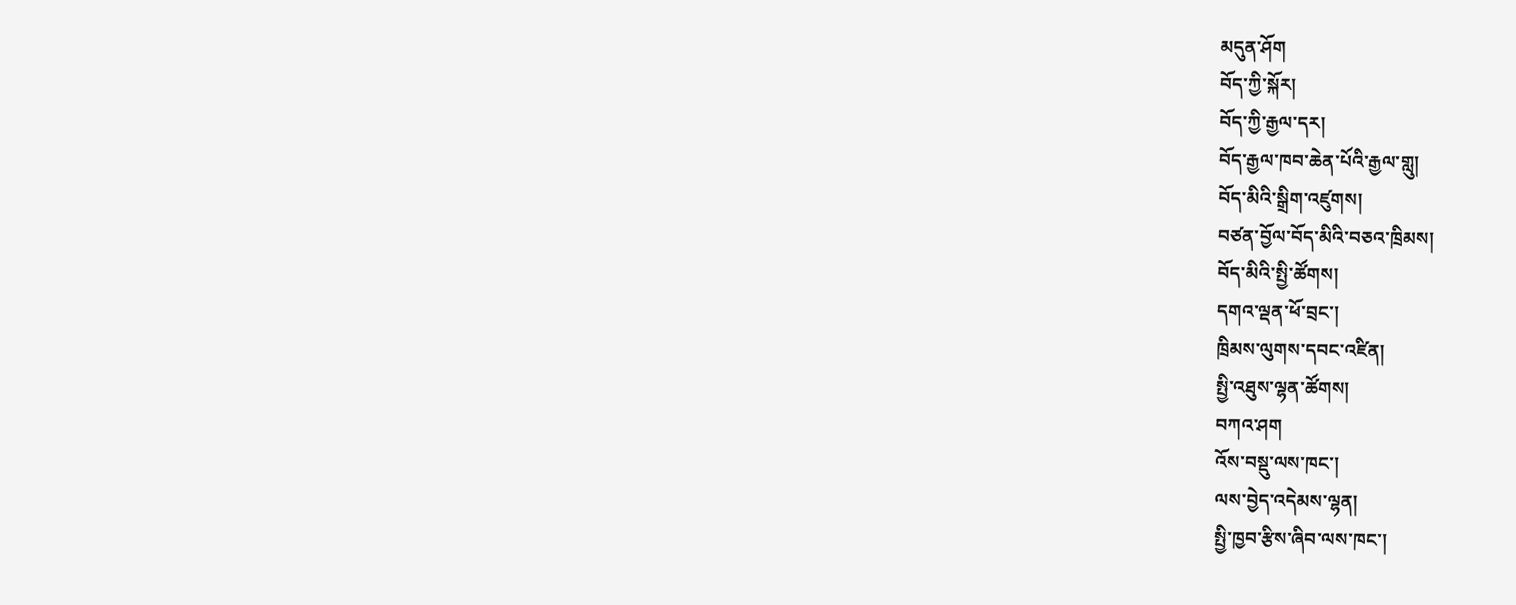མདུན་ཤོག
བོད་ཀྱི་སྐོར།
བོད་ཀྱི་རྒྱལ་དར།
བོད་རྒྱལ་ཁབ་ཆེན་པོའི་རྒྱལ་གླུ།
བོད་མིའི་སྒྲིག་འཛུགས།
བཙན་བྱོལ་བོད་མིའི་བཅའ་ཁྲིམས།
བོད་མིའི་སྤྱི་ཚོགས།
དགའ་ལྡན་ཕོ་བྲང་།
ཁྲིམས་ལུགས་དབང་འཛིན།
སྤྱི་འཐུས་ལྷན་ཚོགས།
བཀའ་ཤག
འོས་བསྡུ་ལས་ཁང་།
ལས་བྱེད་འདེམས་ལྷན།
སྤྱི་ཁྱབ་རྩིས་ཞིབ་ལས་ཁང་།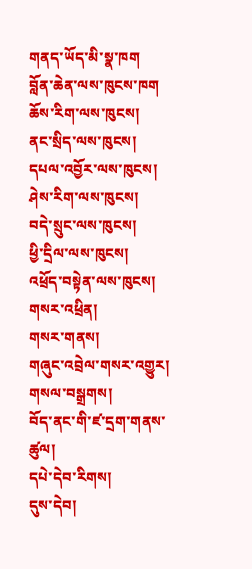གནད་ཡོད་མི་སྣ་ཁག
བློན་ཆེན་ལས་ཁུངས་ཁག
ཆོས་རིག་ལས་ཁུངས།
ནང་སྲིད་ལས་ཁུངས།
དཔལ་འབྱོར་ལས་ཁུངས།
ཤེས་རིག་ལས་ཁུངས།
བདེ་སྲུང་ལས་ཁུངས།
ཕྱི་དྲིལ་ལས་ཁུངས།
འཕྲོད་བསྟེན་ལས་ཁུངས།
གསར་འཕྲིན།
གསར་གནས།
གཞུང་འབྲེལ་གསར་འགྱུར།
གསལ་བསྒྲགས།
བོད་ནང་གི་ཛ་དྲག་གནས་ཚུལ།
དཔེ་དེབ་རིགས།
དུས་དེབ།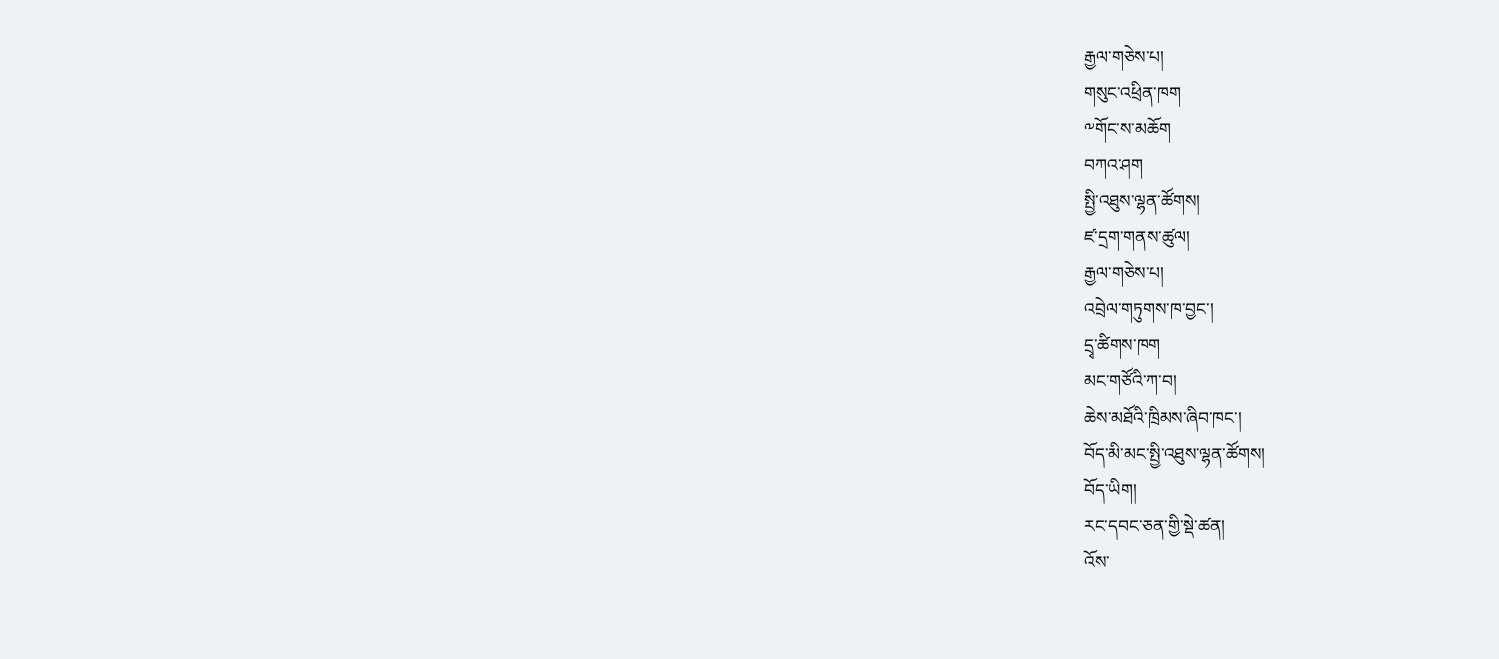རྒྱལ་གཅེས་པ།
གསུང་འཕྲིན་ཁག
༸གོང་ས་མཆོག
བཀའ་ཤག
སྤྱི་འཐུས་ལྷན་ཚོགས།
ཛ་དྲག་གནས་ཚུལ།
རྒྱལ་གཅེས་པ།
འབྲེལ་གཏུགས་ཁ་བྱང་།
དྲྭ་ཚིགས་ཁག
མང་གཙོའི་ཀ་བ།
ཆེས་མཐོའི་ཁྲིམས་ཞིབ་ཁང་།
བོད་མི་མང་སྤྱི་འཐུས་ལྷན་ཚོགས།
བོད་ཡིག།
རང་དབང་ཅན་གྱི་སྡེ་ཚན།
འོས་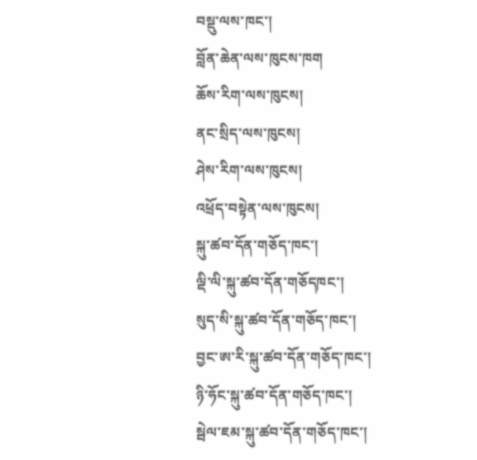བསྡུ་ལས་ཁང་།
བློན་ཆེན་ལས་ཁུངས་ཁག
ཆོས་རིག་ལས་ཁུངས།
ནང་སྲིད་ལས་ཁུངས།
ཤེས་རིག་ལས་ཁུངས།
འཕྲོད་བསྟེན་ལས་ཁུངས།
སྐུ་ཚབ་དོན་གཅོད་ཁང་།
ལྡི་ལི་སྐུ་ཚབ་དོན་གཅོདཁང་།
སུད་སི་སྐུ་ཚབ་དོན་གཅོད་ཁང་།
བྱང་ཨ་རི་སྐུ་ཚབ་དོན་གཅོད་ཁང་།
ཉི་ཧོང་སྐུ་ཚབ་དོན་གཅོད་ཁང་།
སྦེལ་ཇམ་སྐུ་ཚབ་དོན་གཅོད་ཁང་།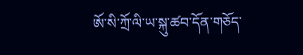ཨོ་སི་ཀྲོ་ལི་ཡ་སྐུ་ཚབ་དོན་གཅོད་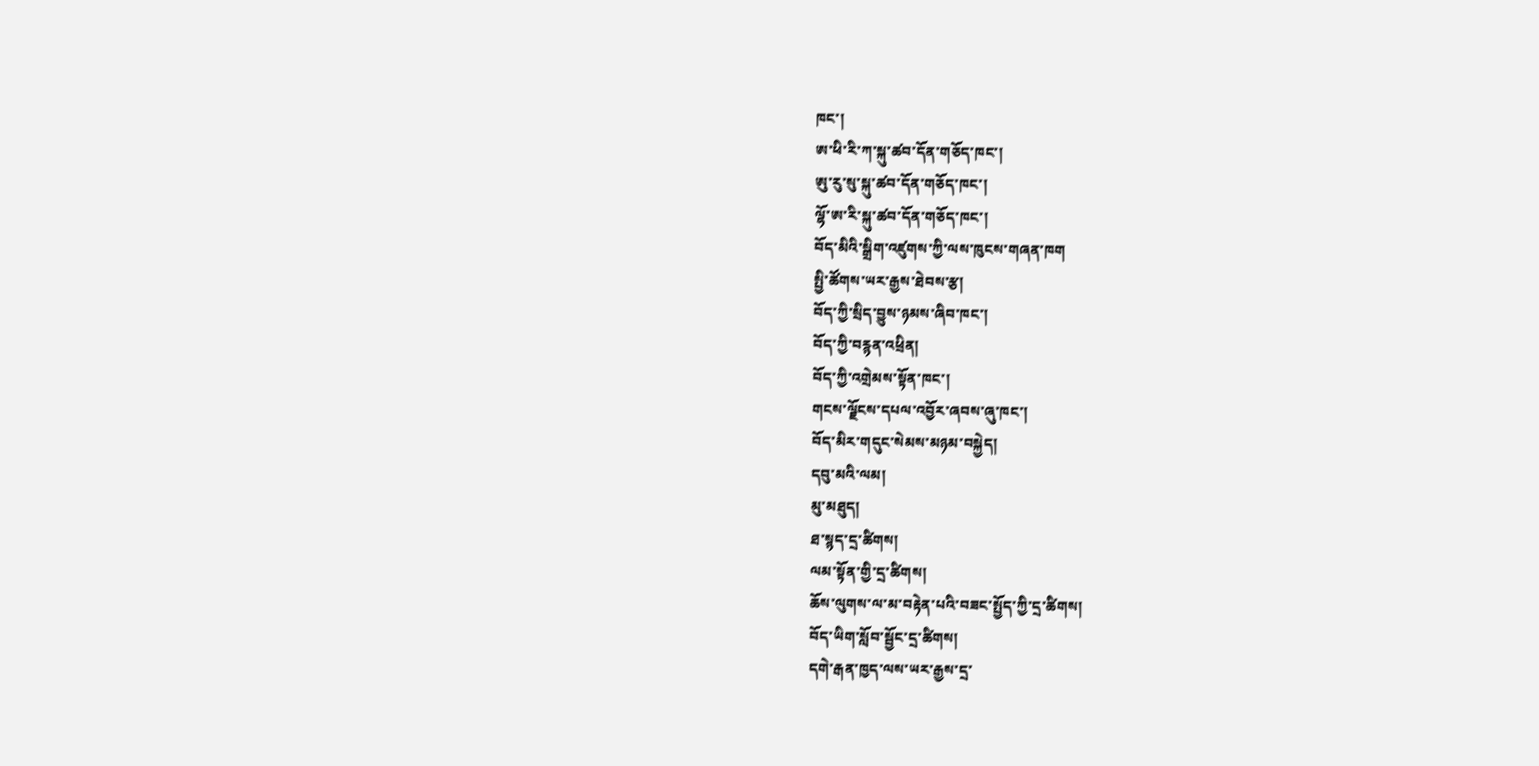ཁང་།
ཨ་ཕི་རི་ཀ་སྐུ་ཚབ་དོན་གཅོད་ཁང་།
ཨུ་རུ་སུ་སྐུ་ཚབ་དོན་གཅོད་ཁང་།
ལྷོ་ཨ་རི་སྐུ་ཚབ་དོན་གཅོད་ཁང་།
བོད་མིའི་སྒྲིག་འཛུགས་ཀྱི་ལས་ཁུངས་གཞན་ཁག
སྤྱི་ཚོགས་ཡར་རྒྱས་ཐེབས་རྩ།
བོད་ཀྱི་སྲིད་བྱུས་ཉམས་ཞིབ་ཁང་།
བོད་ཀྱི་བརྙན་འཕྲིན།
བོད་ཀྱི་འགྲེམས་སྟོན་ཁང་།
གངས་ལྗོངས་དཔལ་འབྱོར་ཞབས་ཞུ་ཁང་།
བོད་མིར་གདུང་སེམས་མཉམ་བསྐྱེད།
དབུ་མའི་ལམ།
མུ་མཐུད།
ཐ་སྙད་དྲ་ཚིགས།
ལམ་སྟོན་གྱི་དྲ་ཚིགས།
ཆོས་ལུགས་ལ་མ་བརྟེན་པའི་བཟང་སྤྱོད་ཀྱི་དྲ་ཚིགས།
བོད་ཡིག་སློབ་སྦྱོང་དྲ་ཚིགས།
དགེ་རྒན་ཁྱད་ལས་ཡར་རྒྱས་དྲ་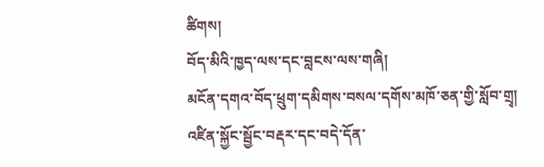ཚིགས།
བོད་མིའི་ཁྱད་ལས་དང་བླངས་ལས་གཞི།
མངོན་དགའ་བོད་ཕྲུག་དམིགས་བསལ་དགོས་མཁོ་ཅན་གྱི་སློབ་གྲྭ།
འཛིན་སྐྱོང་སྦྱོང་བརྡར་དང་བདེ་དོན་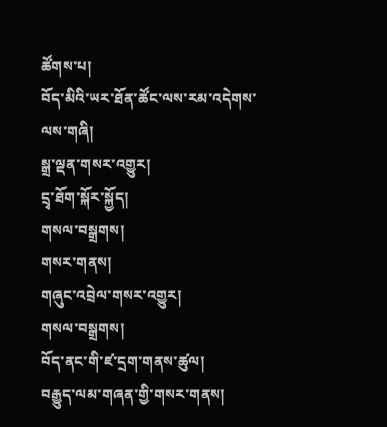ཚོགས་པ།
བོད་མིའི་ཡར་ཐོན་ཚོང་ལས་རམ་འདེགས་ལས་གཞི།
སྒྲ་ལྡན་གསར་འགྱུར།
དྲྭ་ཐོག་སྐོར་སྐྱོད།
གསལ་བསྒྲགས།
གསར་གནས།
གཞུང་འབྲེལ་གསར་འགྱུར།
གསལ་བསྒྲགས།
བོད་ནང་གི་ཛ་དྲག་གནས་ཚུལ།
བརྒྱུད་ལམ་གཞན་གྱི་གསར་གནས།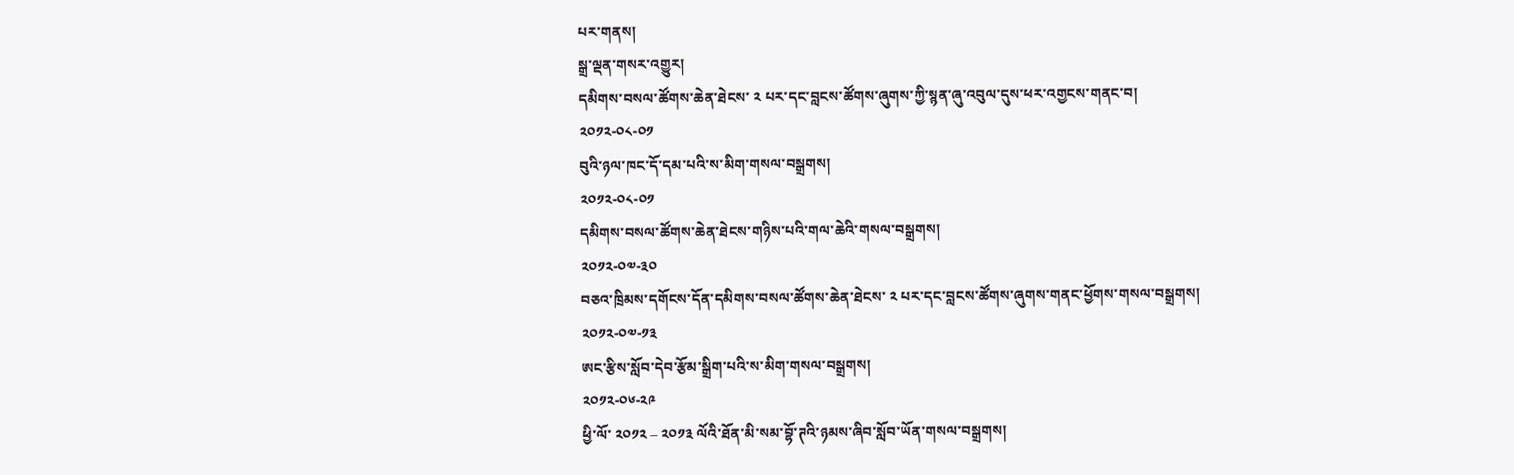པར་གནས།
སྒྲ་ལྡན་གསར་འགྱུར།
དམིགས་བསལ་ཚོགས་ཆེན་ཐེངས་ ༢ པར་དང་བླངས་ཚོགས་ཞུགས་ཀྱི་སྙན་ཞུ་འབུལ་དུས་ཕར་འགྱངས་གནང་བ།
༢༠༡༢-༠༨-༠༡
བུའི་ཉལ་ཁང་དོ་དམ་པའི་ས་མིག་གསལ་བསྒྲགས།
༢༠༡༢-༠༨-༠༡
དམིགས་བསལ་ཚོགས་ཆེན་ཐེངས་གཉིས་པའི་གལ་ཆེའི་གསལ་བསྒྲགས།
༢༠༡༢-༠༧-༣༠
བཅའ་ཁྲིམས་དགོངས་དོན་དམིགས་བསལ་ཚོགས་ཆེན་ཐེངས་ ༢ པར་དང་བླངས་ཚོགས་ཞུགས་གནང་ཕྱོགས་གསལ་བསྒྲགས།
༢༠༡༢-༠༧-༡༣
ཨང་རྩིས་སློབ་དེབ་རྩོམ་སྒྲིག་པའི་ས་མིག་གསལ་བསྒྲགས།
༢༠༡༢-༠༦-༢༩
ཕྱི་ལོ་ ༢༠༡༢ – ༢༠༡༣ ལོའི་ཐོན་མི་སམ་བྷོ་ཊའི་ཉམས་ཞིབ་སློབ་ཡོན་གསལ་བསྒྲགས།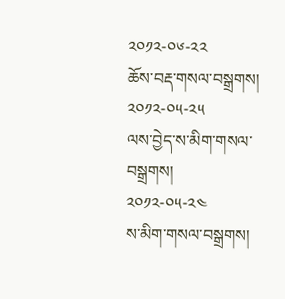༢༠༡༢-༠༦-༢༢
ཆོས་བརྡ་གསལ་བསྒྲགས།
༢༠༡༢-༠༥-༢༥
ལས་བྱེད་ས་མིག་གསལ་བསྒྲགས།
༢༠༡༢-༠༥-༢༤
ས་མིག་གསལ་བསྒྲགས།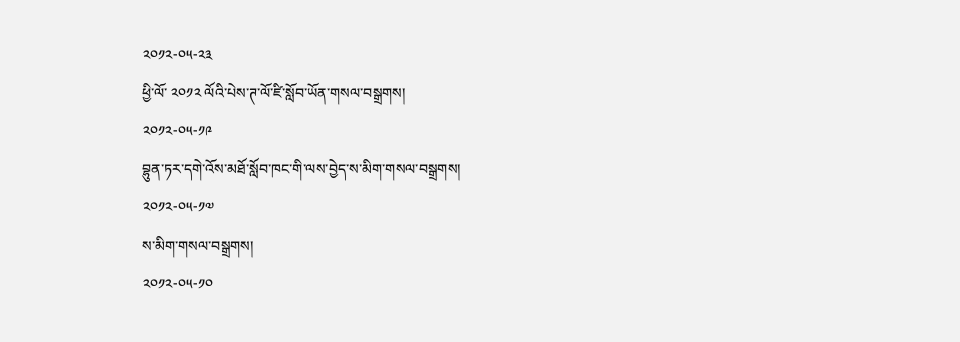༢༠༡༢-༠༥-༢༣
ཕྱི་ལོ་ ༢༠༡༢ ལོའི་པེས་ཊ་ལོ་ཛི་སློབ་ཡོན་གསལ་བསྒྲགས།
༢༠༡༢-༠༥-༡༩
བྷུན་ཏར་དགེ་འོས་མཐོ་སློབ་ཁང་གི་ལས་བྱེད་ས་མིག་གསལ་བསྒྲགས།
༢༠༡༢-༠༥-༡༧
ས་མིག་གསལ་བསྒྲགས།
༢༠༡༢-༠༥-༡༠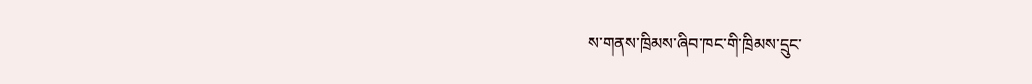ས་གནས་ཁྲིམས་ཞིབ་ཁང་གི་ཁྲིམས་དྲུང་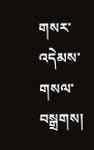གསར་འདེམས་གསལ་བསྒྲགས།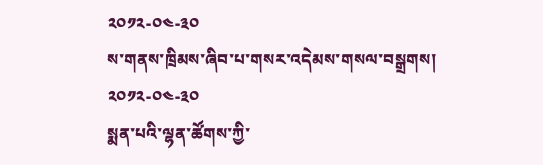༢༠༡༢-༠༤-༣༠
ས་གནས་ཁྲིམས་ཞིབ་པ་གསར་འདེམས་གསལ་བསྒྲགས།
༢༠༡༢-༠༤-༣༠
སྨན་པའི་ལྷན་ཚོགས་ཀྱི་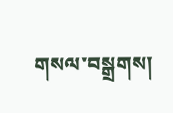གསལ་བསྒྲགས།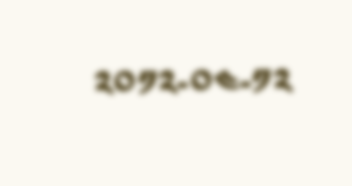༢༠༡༢-༠༤-༡༢